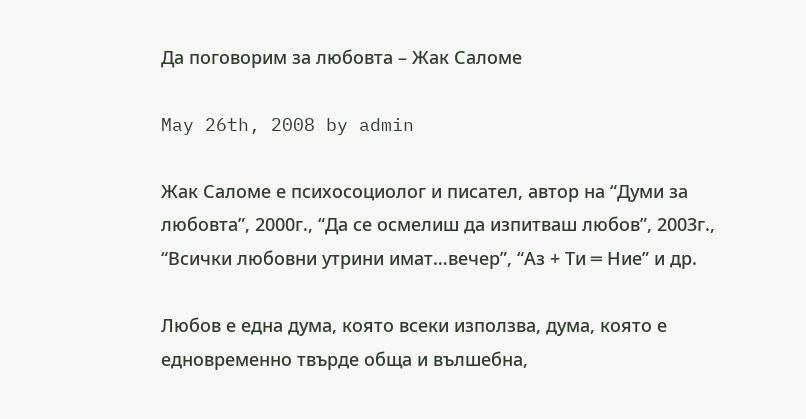Да поговорим за любовта – Жак Саломе

May 26th, 2008 by admin

Жак Саломе е психосоциолог и писател, автор на “Думи за любовта”, 2000г., “Да се осмелиш да изпитваш любов”, 2003г., “Всички любовни утрини имат…вечер”, “Аз + Ти ═ Ние” и др.

Любов е една дума, която всеки използва, дума, която е едновременно твърде обща и вълшебна,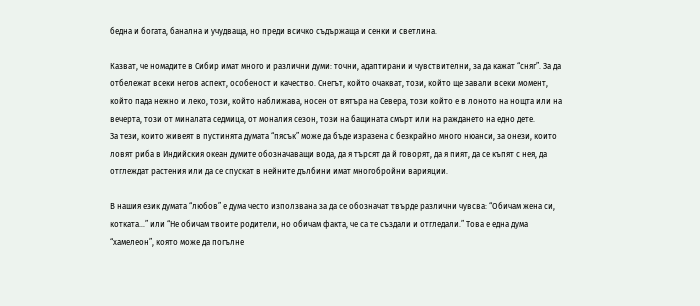бедна и богата, банална и учудваща, но преди всичко съдържаща и сенки и светлина.

Казват, че номадите в Сибир имат много и различни думи: точни, адаптирани и чувствителни, за да кажат “сняг”. За да отбележат всеки негов аспект, особеност и качество. Снегът, който очакват, този, който ще завали всеки момент, който пада нежно и леко, този, който наближава, носен от вятъра на Севера, този който е в лоното на нощта или на вечерта, този от миналата седмица, от моналия сезон, този на бащината смърт или на раждането на едно дете.
За тези, които живеят в пустинята думата “пясък” може да бъде изразена с безкрайно много нюанси, за онези, които ловят риба в Индийския океан думите обозначаващи вода, да я търсят да й говорят, да я пият, да се къпят с нея, да отглеждат растения или да се спускат в нейните дълбини имат многобройни варияции.

В нашия език думата “любов” е дума често използвана за да се обозначат твърде различни чувсва: “Обичам жена си, котката…” или “Не обичам твоите родители, но обичам факта, че са те създали и отгледали.” Това е една дума “хамелеон”, която може да погълне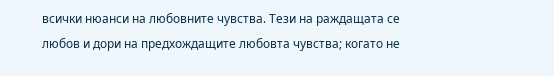всички нюанси на любовните чувства. Тези на раждащата се любов и дори на предхождащите любовта чувства; когато не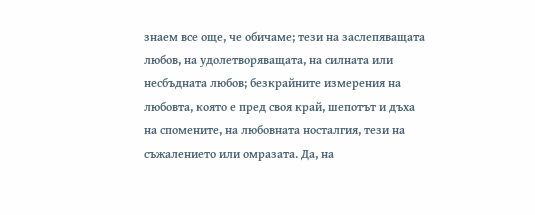знаем все още, че обичаме; тези на заслепяващата любов, на удолетворяващата, на силната или несбъдната любов; безкрайните измерения на любовта, която е пред своя край, шепотът и дъха на спомените, на любовната носталгия, тези на съжалението или омразата. Да, на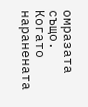омразата също. Когато наранената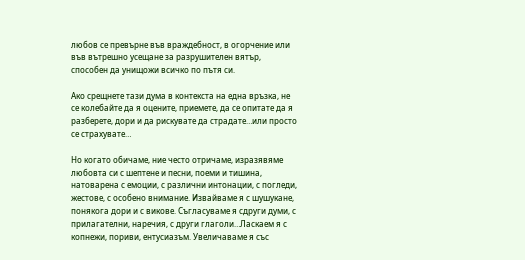любов се превърне във враждебност, в огорчение или във вътрешно усещане за разрушителен вятър, способен да унищожи всичко по пътя си.

Ако срещнете тази дума в контекста на една връзка, не се колебайте да я оцените, приемете, да се опитате да я разберете, дори и да рискувате да страдате…или просто се страхувате…

Но когато обичаме, ние често отричаме, изразявяме любовта си с шептене и песни, поеми и тишина, натоварена с емоции, с различни интонации, с погледи, жестове, с особено внимание. Извайваме я с шушукане, понякога дори и с викове. Съгласуваме я сдруги думи, с прилагателни, наречия, с други глаголи…Ласкаем я с копнежи, пориви, ентусиазъм. Увеличаваме я със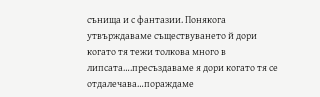сънища и с фантазии. Понякога утвърждаваме съществуването й дори когато тя тежи толкова много в липсата….пресъздаваме я дори когато тя се отдалечава…пораждаме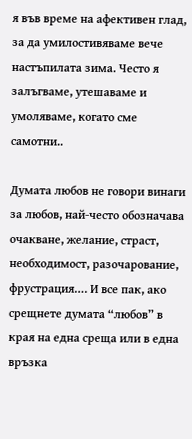я във време на афективен глад, за да умилостивяваме вече настъпилата зима. Често я залъгваме, утешаваме и умоляваме, когато сме самотни..

Думата любов не говори винаги за любов, най-често обозначава очакване, желание, страст, необходимост, разочарование, фрустрация…. И все пак, ако срещнете думата “любов” в края на една среща или в една връзка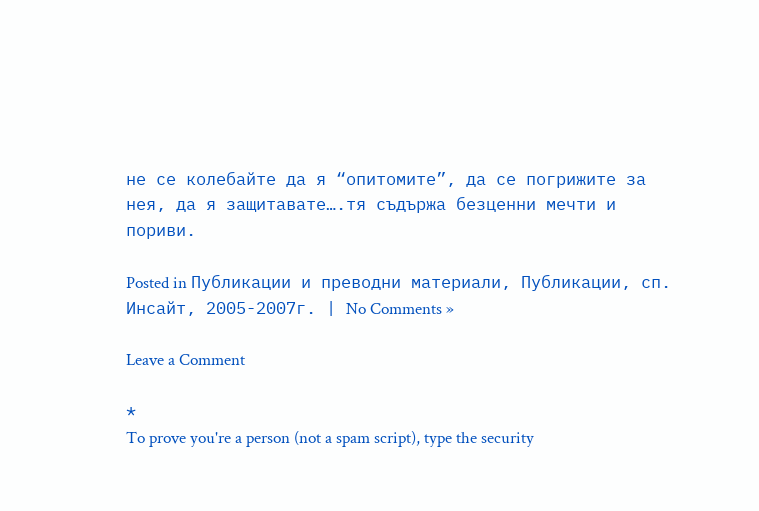не се колебайте да я “опитомите”, да се погрижите за нея, да я защитавате….тя съдържа безценни мечти и пориви.

Posted in Публикации и преводни материали, Публикации, сп. Инсайт, 2005-2007г. | No Comments »

Leave a Comment

*
To prove you're a person (not a spam script), type the security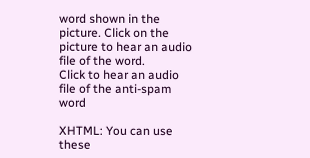word shown in the picture. Click on the picture to hear an audio file of the word.
Click to hear an audio file of the anti-spam word

XHTML: You can use these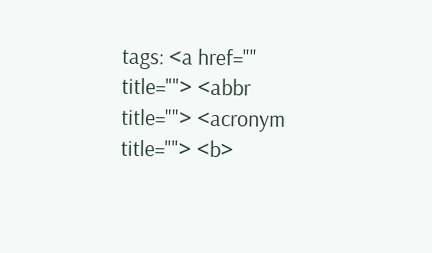tags: <a href="" title=""> <abbr title=""> <acronym title=""> <b>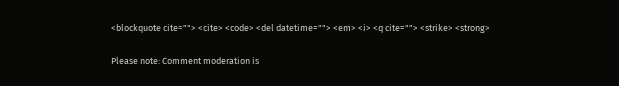<blockquote cite=""> <cite> <code> <del datetime=""> <em> <i> <q cite=""> <strike> <strong>

Please note: Comment moderation is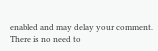enabled and may delay your comment. There is no need to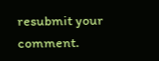resubmit your comment.